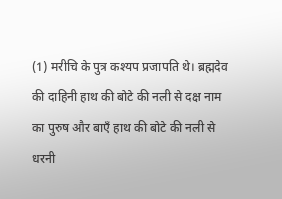(1) मरीचि के पुत्र कश्यप प्रजापति थे। ब्रह्मदेव की दाहिनी हाथ की बोटे की नली से दक्ष नाम का पुरुष और बाएँ हाथ की बोटे की नली से धरनी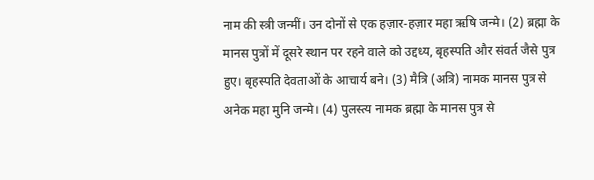नाम की स्त्री जन्मीं। उन दोनों से एक हज़ार-हज़ार महा ऋषि जन्मे। (2) ब्रह्मा के मानस पुत्रों में दूसरे स्थान पर रहने वाले को उद्दध्य, बृहस्पति और संवर्त जैसे पुत्र हुए। बृहस्पति देवताओं के आचार्य बने। (3) मैत्रि (अत्रि) नामक मानस पुत्र से अनेक महा मुनि जन्मे। (4) पुलस्त्य नामक ब्रह्मा के मानस पुत्र से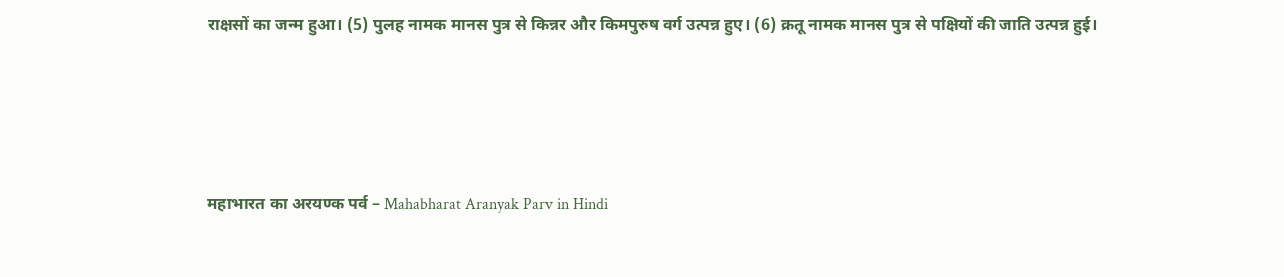राक्षसों का जन्म हुआ। (5) पुलह नामक मानस पुत्र से किन्नर और किमपुरुष वर्ग उत्पन्न हुए। (6) क्रतू नामक मानस पुत्र से पक्षियों की जाति उत्पन्न हुई।




महाभारत का अरयण्क पर्व – Mahabharat Aranyak Parv in Hindi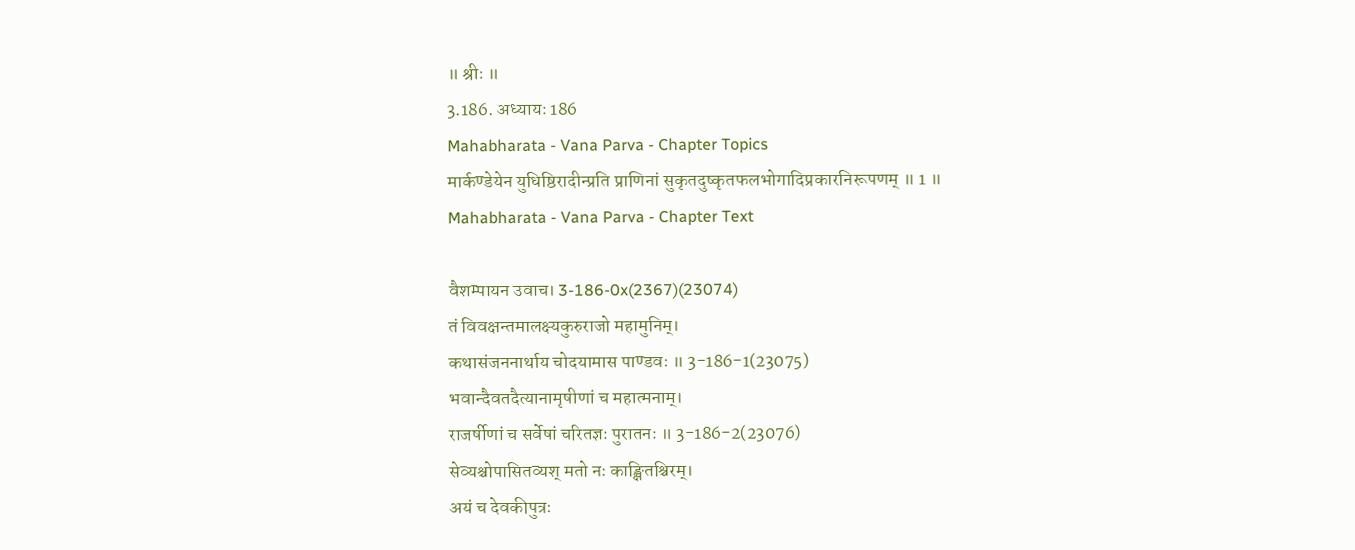॥ श्रीः ॥
3.186. अध्यायः 186
Mahabharata - Vana Parva - Chapter Topics
मार्कण्डेयेन युधिष्ठिरादीन्प्रति प्राणिनां सुकृतदुष्कृतफलभोगादिप्रकारनिरूपणम् ॥ 1 ॥
Mahabharata - Vana Parva - Chapter Text

वैशम्पायन उवाच। 3-186-0x(2367)(23074)
तं विवक्षन्तमालक्ष्यकुरुराजो महामुनिम्।
कथासंजननार्थाय चोदयामास पाण्डवः ॥ 3-186-1(23075)
भवान्दैवतदैत्यानामृषीणां च महात्मनाम्।
राजर्षीणां च सर्वेषां चरितज्ञः पुरातनः ॥ 3-186-2(23076)
सेव्यश्चोपासितव्यश् मतो नः काङ्क्षितश्चिरम्।
अयं च देवकीपुत्रः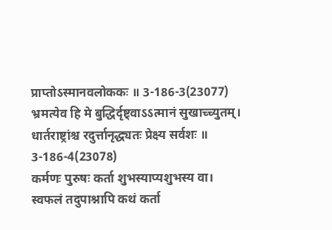प्राप्तोऽस्मानवलोककः ॥ 3-186-3(23077)
भ्रमत्येव हि मे बुद्धिर्दृष्ट्वाऽऽत्मानं सुखाच्च्युतम्।
धार्तराष्ट्रांश्च रदुर्त्तानृद्ध्यतः प्रेक्ष्य सर्वशः ॥ 3-186-4(23078)
कर्मणः पुरुषः कर्ता शुभस्याप्यशुभस्य वा।
स्वफलं तदुपाश्नापि कथं कर्ता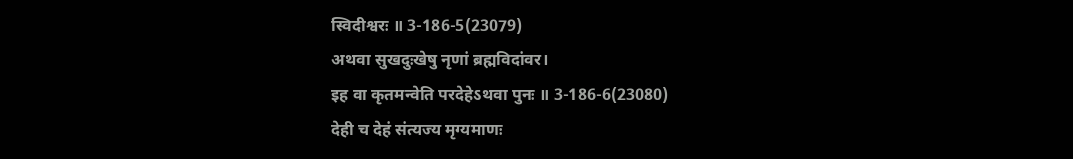स्विदीश्वरः ॥ 3-186-5(23079)
अथवा सुखदुःखेषु नृणां ब्रह्मविदांवर।
इह वा कृतमन्वेति परदेहेऽथवा पुनः ॥ 3-186-6(23080)
देही च देहं संत्यज्य मृग्यमाणः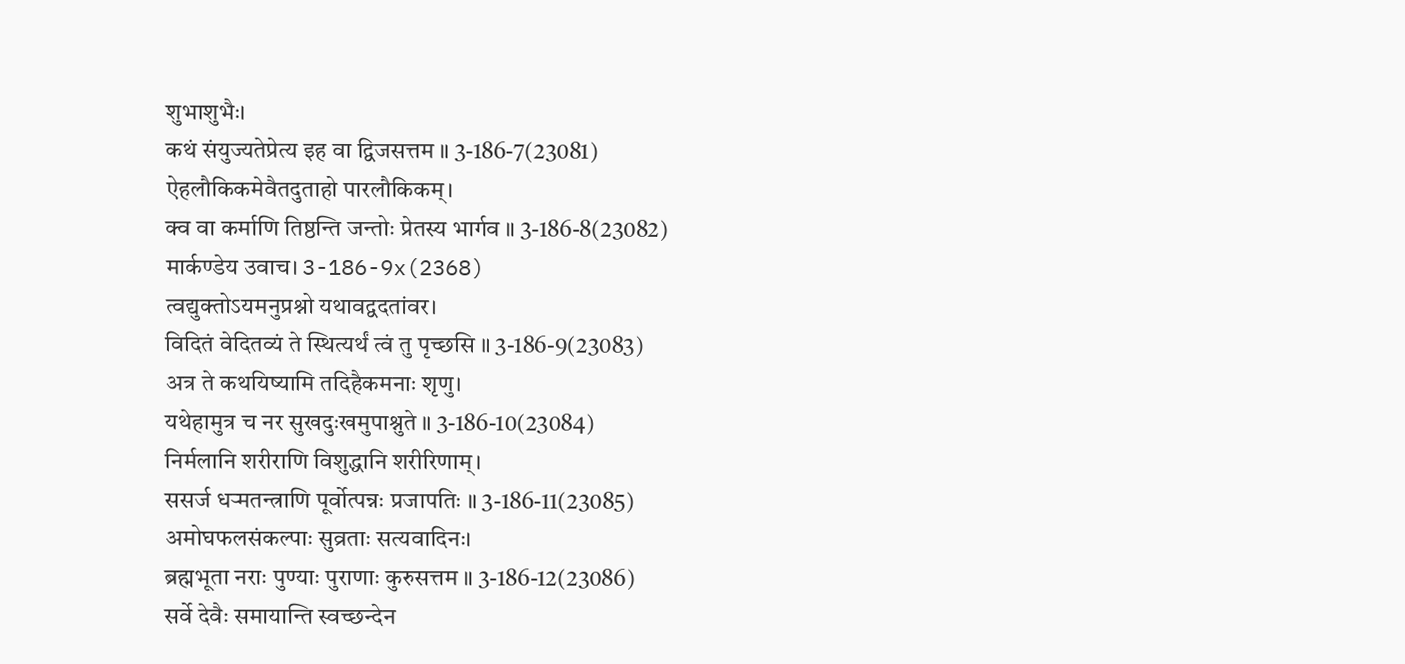शुभाशुभैः।
कथं संयुज्यतेप्रेत्य इह वा द्विजसत्तम ॥ 3-186-7(23081)
ऐहलौकिकमेवैतदुताहो पारलौकिकम्।
क्व वा कर्माणि तिष्ठन्ति जन्तोः प्रेतस्य भार्गव ॥ 3-186-8(23082)
मार्कण्डेय उवाच। 3-186-9x(2368)
त्वद्युक्तोऽयमनुप्रश्नो यथावद्वदतांवर।
विदितं वेदितव्यं ते स्थित्यर्थं त्वं तु पृच्छसि ॥ 3-186-9(23083)
अत्र ते कथयिष्यामि तदिहैकमनाः शृणु।
यथेहामुत्र च नर सुखदुःखमुपाश्नुते ॥ 3-186-10(23084)
निर्मलानि शरीराणि विशुद्धानि शरीरिणाम्।
ससर्ज धऱ्मतन्त्राणि पूर्वोत्पन्नः प्रजापतिः ॥ 3-186-11(23085)
अमोघफलसंकल्पाः सुव्रताः सत्यवादिनः।
ब्रह्मभूता नराः पुण्याः पुराणाः कुरुसत्तम ॥ 3-186-12(23086)
सर्वे देवैः समायान्ति स्वच्छन्देन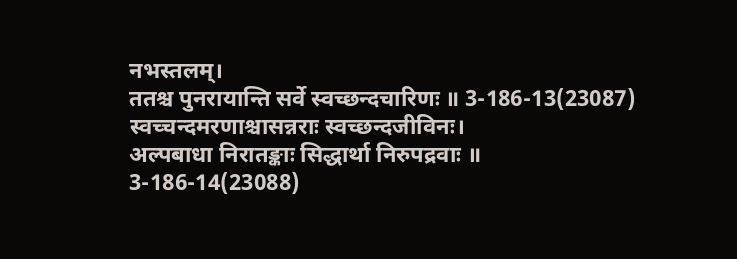नभस्तलम्।
ततश्च पुनरायान्ति सर्वे स्वच्छन्दचारिणः ॥ 3-186-13(23087)
स्वच्चन्दमरणाश्चासन्नराः स्वच्छन्दजीविनः।
अल्पबाधा निरातङ्काः सिद्धार्था निरुपद्रवाः ॥ 3-186-14(23088)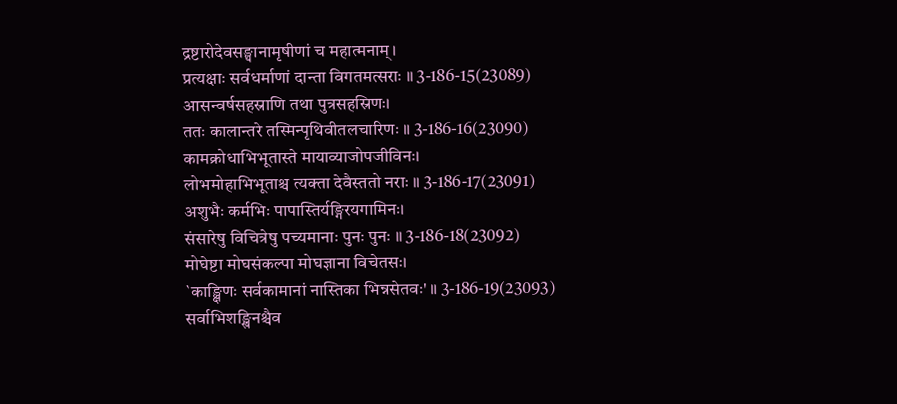द्रष्टारोदेवसङ्घानामृषीणां च महात्मनाम्।
प्रत्यक्षाः सर्वधर्माणां दान्ता विगतमत्सराः ॥ 3-186-15(23089)
आसन्वर्षसहस्राणि तथा पुत्रसहस्रिणः।
ततः कालान्तरे तस्मिन्पृथिवीतलचारिणः ॥ 3-186-16(23090)
कामक्रोधाभिभूतास्ते मायाव्याजोपजीविनः।
लोभमोहाभिभूताश्च त्यक्ता देवैस्ततो नराः ॥ 3-186-17(23091)
अशुभैः कर्मभिः पापास्तिर्यङ्गिरयगामिनः।
संसारेषु विचित्रेषु पच्यमानाः पुनः पुनः ॥ 3-186-18(23092)
मोघेष्टा मोघसंकल्पा मोघज्ञाना विचेतसः।
`काङ्क्षिणः सर्वकामानां नास्तिका भिन्नसेतवः' ॥ 3-186-19(23093)
सर्वाभिशङ्खिनश्चैव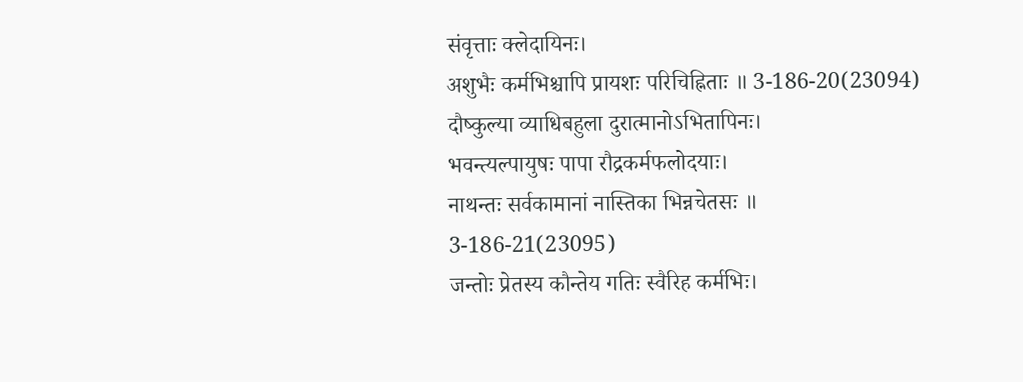संवृत्ताः क्लेदायिनः।
अशुभैः कर्मभिश्चापि प्रायशः परिचिह्निताः ॥ 3-186-20(23094)
दौष्कुल्या व्याधिबहुला दुरात्मानोऽभितापिनः।
भवन्त्यल्पायुषः पापा रौद्रकर्मफलोदयाः।
नाथन्तः सर्वकामानां नास्तिका भिन्नचेतसः ॥ 3-186-21(23095)
जन्तोः प्रेतस्य कौन्तेय गतिः स्वैरिह कर्मभिः।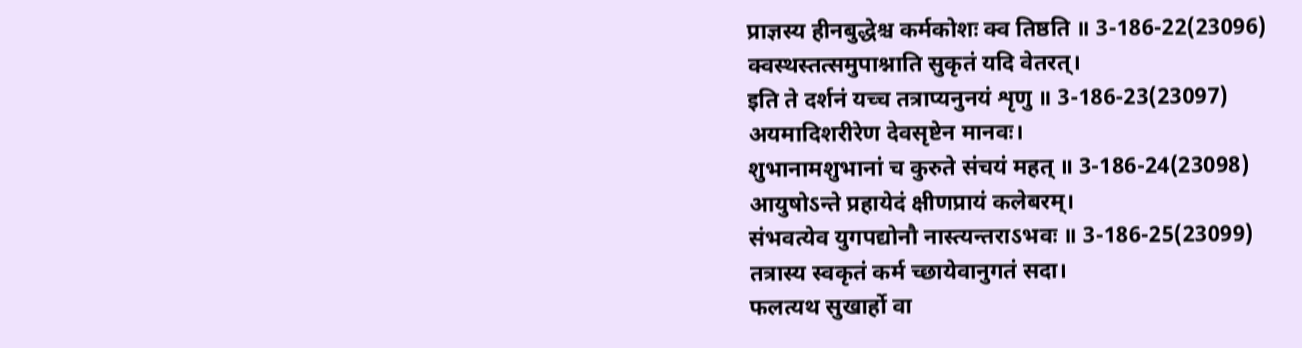प्राज्ञस्य हीनबुद्धेश्च कर्मकोशः क्व तिष्ठति ॥ 3-186-22(23096)
क्वस्थस्तत्समुपाश्नाति सुकृतं यदि वेतरत्।
इति ते दर्शनं यच्च तत्राप्यनुनयं शृणु ॥ 3-186-23(23097)
अयमादिशरीरेण देवसृष्टेन मानवः।
शुभानामशुभानां च कुरुते संचयं महत् ॥ 3-186-24(23098)
आयुषोऽन्ते प्रहायेदं क्षीणप्रायं कलेबरम्।
संभवत्येव युगपद्योनौ नास्त्यन्तराऽभवः ॥ 3-186-25(23099)
तत्रास्य स्वकृतं कर्म च्छायेवानुगतं सदा।
फलत्यथ सुखार्हो वा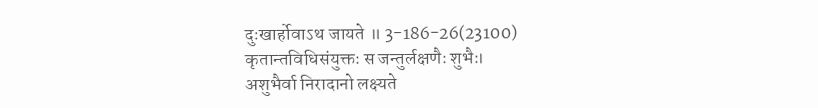दुःखार्होवाऽथ जायते ॥ 3-186-26(23100)
कृतान्तविधिसंयुक्तः स जन्तुर्लक्षणैः शुभैः।
अशुभैर्वा निरादानो लक्ष्यते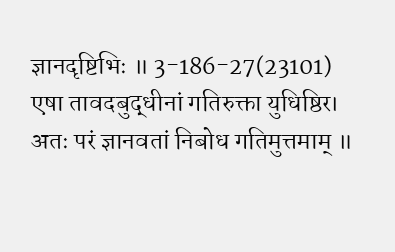ज्ञानदृष्टिभिः ॥ 3-186-27(23101)
एषा तावदबुद्धीनां गतिरुक्ता युधिष्ठिर।
अतः परं ज्ञानवतां निबोध गतिमुत्तमाम् ॥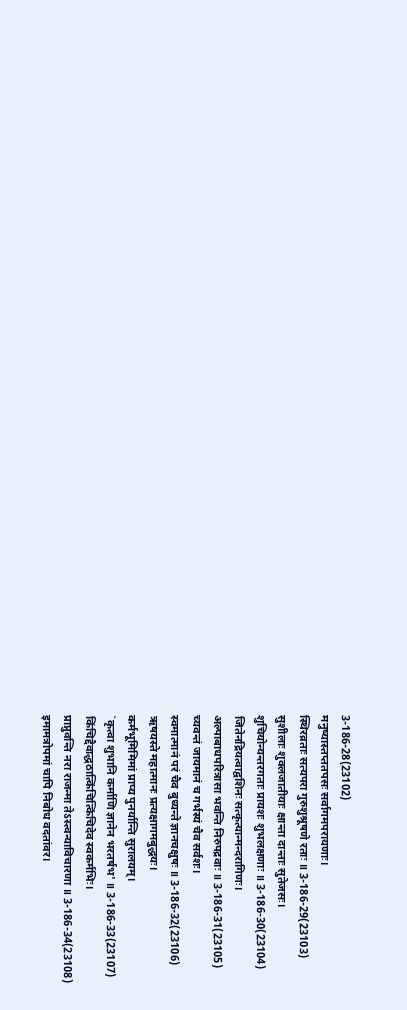3-186-28(23102)
मनुष्यास्तप्ततपसः सर्वागमपरायणाः।
स्थिरव्रताः सत्यपरा गुरुशुश्रूषणे रताः ॥ 3-186-29(23103)
सुशीलाः शुक्लजातीयाः क्षान्ता दान्ताः सुतेजसः।
शुचियोन्यन्तरगताः प्रायशः शुभलक्षणाः ॥ 3-186-30(23104)
जितेनद्रियत्वाद्वशिनः सत्कृत्यान्मन्दरागिणः।
अल्पाबाधपरित्रासा भवन्ति निरुपद्रवाः ॥ 3-186-31(23105)
च्यवन्तं जायमानं च गर्भस्यं चैव सर्वशः।
स्वमात्मानं परं चैव बुध्यन्ते ज्ञानचक्षुषः ॥ 3-186-32(23106)
ऋषयस्ते महात्मानः प्रत्यक्षागमबुद्धयः।
कर्मभूमिमिमां प्राप्य पुनर्यान्ति सुरालयम्।
`कृत्वा शुभानि कर्माणि ज्ञानेन भरतर्षभ' ॥ 3-186-33(23107)
किंचिद्दैवाद्धठात्किंचित्किंचिदेव स्वकर्मभिः।
प्राप्नुवन्ति नरा राजन्मा तेऽस्त्वन्याविचारणा ॥ 3-186-34(23108)
इमामत्रोपमां चापि निबोध वदतांवर।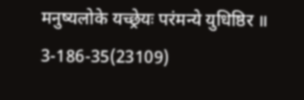मनुष्यलोके यच्छ्रेयः परंमन्ये युधिष्ठिर ॥ 3-186-35(23109)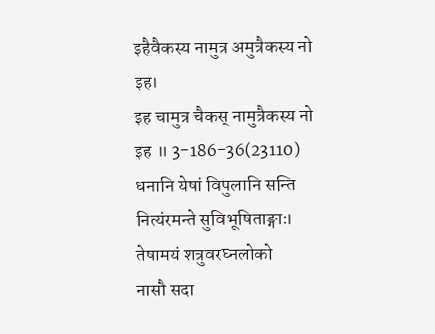इहैवैकस्य नामुत्र अमुत्रैकस्य नो इह।
इह चामुत्र चैकस् नामुत्रैकस्य नो इह ॥ 3-186-36(23110)
धनानि येषां विपुलानि सन्ति
नित्यंरमन्ते सुविभूषिताङ्गाः।
तेषामयं शत्रुवरघ्नलोको
नासौ सदा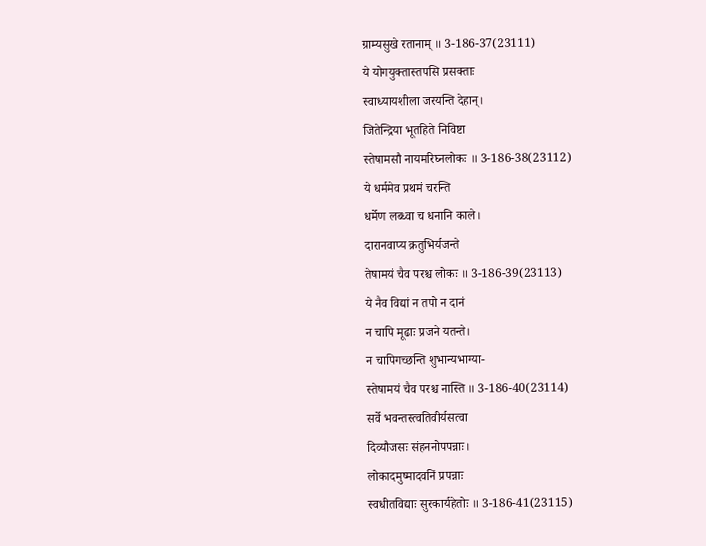ग्राम्यसुखे रतानाम् ॥ 3-186-37(23111)
ये योगयुक्तास्तपसि प्रसक्ताः
स्वाध्यायशीला जरयन्ति देहान्।
जितेन्द्रिया भूतहिते निविष्टा
स्तेषामसौ नायमरिघ्नलोकः ॥ 3-186-38(23112)
ये धर्ममेव प्रथमं चरन्ति
धर्मेण लब्ध्वा च धनानि काले।
दारानवाप्य क्रतुभिर्यजन्ते
तेषामयं चैव परश्च लोकः ॥ 3-186-39(23113)
ये नैव विद्यां न तपो न दानं
न चापि मूढाः प्रजने यतन्ते।
न चापिगच्छन्ति शुभान्यभाग्या-
स्तेषामयं चैव परश्च नास्ति ॥ 3-186-40(23114)
सर्वे भवन्तस्त्वतिवीर्यसत्वा
दिव्यौजसः संहननोपपन्नाः।
लोकादमुष्मादवनिं प्रपन्नाः
स्वधीतविद्याः सुरकार्यहेतोः ॥ 3-186-41(23115)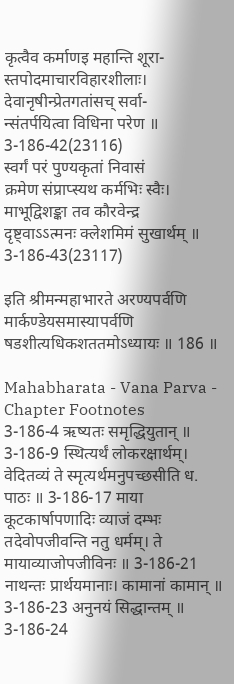कृत्वैव कर्माणइ महान्ति शूरा-
स्तपोदमाचारविहारशीलाः।
देवानृषीन्प्रेतगतांसच् सर्वा-
न्संतर्पयित्वा विधिना परेण ॥ 3-186-42(23116)
स्वर्गं परं पुण्यकृतां निवासं
क्रमेण संप्राप्स्यथ कर्मभिः स्वैः।
माभूद्विशङ्का तव कौरवेन्द्र
दृष्ट्वाऽऽत्मनः क्लेशमिमं सुखार्थम् ॥ 3-186-43(23117)

इति श्रीमन्महाभारते अरण्यपर्वणि मार्कण्डेयसमास्यापर्वणि षडशीत्यधिकशततमोऽध्यायः ॥ 186 ॥

Mahabharata - Vana Parva - Chapter Footnotes
3-186-4 ऋष्यतः समृद्धियुतान् ॥ 3-186-9 स्थित्यर्थं लोकरक्षार्थम्। वेदितव्यं ते स्मृत्यर्थमनुपच्छसीति ध. पाठः ॥ 3-186-17 माया कूटकार्षापणादिः व्याजं दम्भः तदेवोपजीवन्ति नतु धर्मम्। ते मायाव्याजोपजीविनः ॥ 3-186-21 नाथन्तः प्रार्थयमानाः। कामानां कामान् ॥ 3-186-23 अनुनयं सिद्धान्तम् ॥ 3-186-24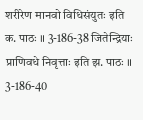शरीरेण मानवो विधिसंयुतः इति क. पाठः ॥ 3-186-38 जितेन्द्रियाः प्राणिवधे निवृत्ताः इति झ. पाठः ॥ 3-186-40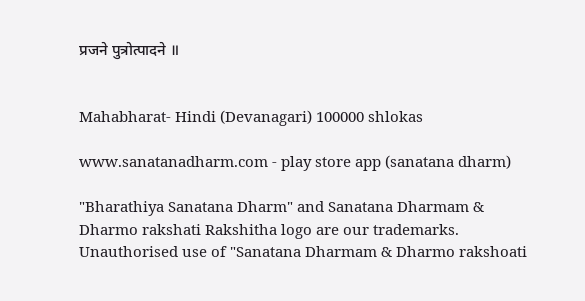प्रजने पुत्रोत्पादने ॥


Mahabharat- Hindi (Devanagari) 100000 shlokas

www.sanatanadharm.com - play store app (sanatana dharm)

"Bharathiya Sanatana Dharm" and Sanatana Dharmam & Dharmo rakshati Rakshitha logo are our trademarks. Unauthorised use of "Sanatana Dharmam & Dharmo rakshoati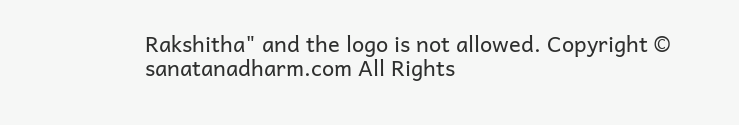Rakshitha" and the logo is not allowed. Copyright © sanatanadharm.com All Rights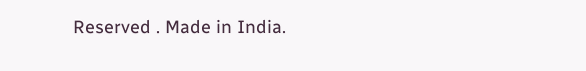Reserved . Made in India.